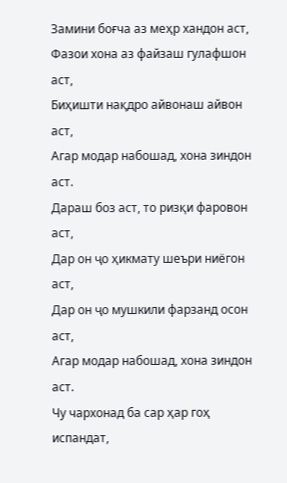Замини боғча аз меҳр хандон аст,
Фазои хона аз файзаш гулафшон аст,
Биҳишти нақдро айвонаш айвон аст,
Агар модар набошад, хона зиндон аст.
Дараш боз аст, то ризқи фаровон аст,
Дар он ҷо ҳикмату шеъри ниёгон аст,
Дар он ҷо мушкили фарзанд осон аст,
Агар модар набошад, хона зиндон аст.
Чу чархонад ба сар ҳар гоҳ испандат,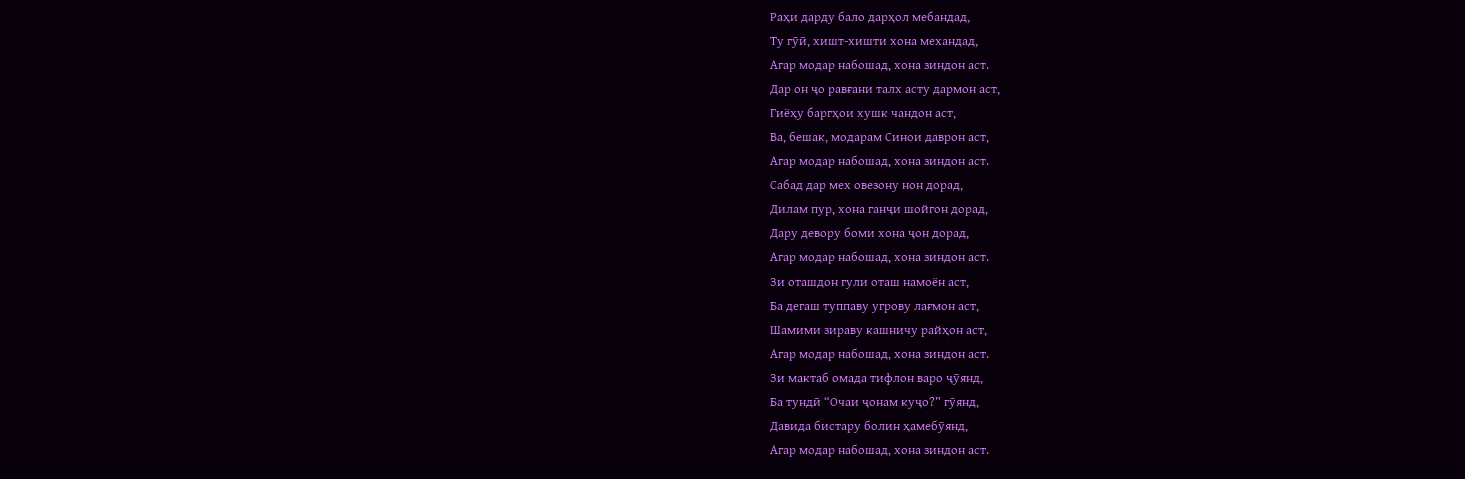Раҳи дарду бало дарҳол мебандад,
Ту гӯӣ, хишт-хишти хона механдад,
Агар модар набошад, хона зиндон аст.
Дар он ҷо равғани талх асту дармон аст,
Гиёҳу баргҳои хушк чандон аст,
Ва, бешак, модарам Синои даврон аст,
Агар модар набошад, хона зиндон аст.
Сабад дар мех овезону нон дорад,
Дилам пур, хона ганҷи шойгон дорад,
Дару девору боми хона ҷон дорад,
Агар модар набошад, хона зиндон аст.
Зи оташдон гули оташ намоён аст,
Ба дегаш туппаву угрову лағмон аст,
Шамими зираву кашничу райҳон аст,
Агар модар набошад, хона зиндон аст.
Зи мактаб омада тифлон варо ҷӯянд,
Ба тундӣ “Очаи ҷонам куҷо?” гӯянд,
Давида бистару болин ҳамебӯянд,
Агар модар набошад, хона зиндон аст.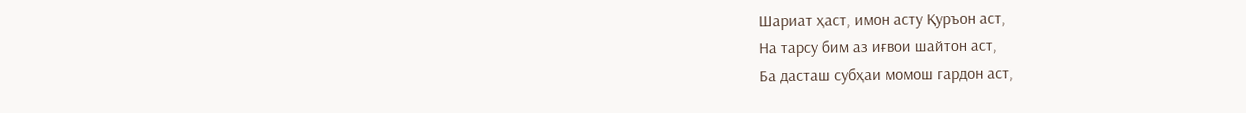Шариат ҳаст, имон асту Қуръон аст,
На тарсу бим аз иғвои шайтон аст,
Ба дасташ субҳаи момош гардон аст,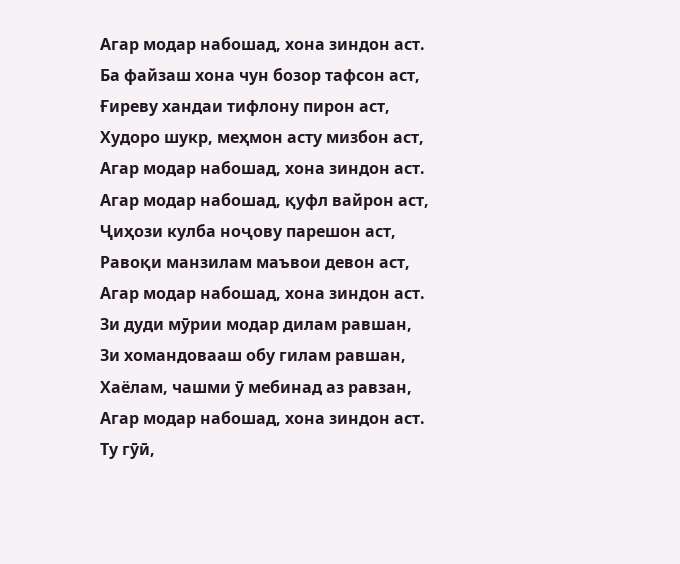Агар модар набошад, хона зиндон аст.
Ба файзаш хона чун бозор тафсон аст,
Ғиреву хандаи тифлону пирон аст,
Худоро шукр, меҳмон асту мизбон аст,
Агар модар набошад, хона зиндон аст.
Агар модар набошад, қуфл вайрон аст,
Ҷиҳози кулба ноҷову парешон аст,
Равоқи манзилам маъвои девон аст,
Агар модар набошад, хона зиндон аст.
Зи дуди мӯрии модар дилам равшан,
Зи хомандовааш обу гилам равшан,
Хаёлам, чашми ӯ мебинад аз равзан,
Агар модар набошад, хона зиндон аст.
Ту гӯӣ,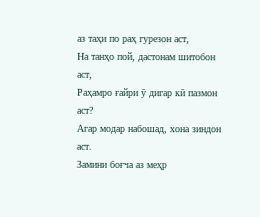аз таҳи по раҳ гурезон аст,
На танҳо пой, дастонам шитобон аст,
Раҳамро ғайри ӯ дигар кӣ пазмон аст?
Агар модар набошад, хона зиндон аст.
Замини боғча аз меҳр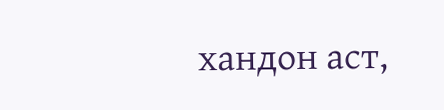хандон аст,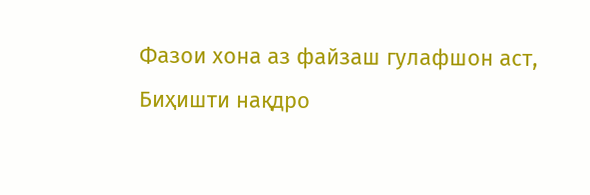Фазои хона аз файзаш гулафшон аст,
Биҳишти нақдро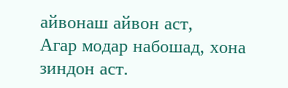айвонаш айвон аст,
Агар модар набошад, хона зиндон аст.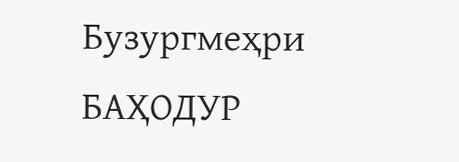Бузургмеҳри БАҲОДУР